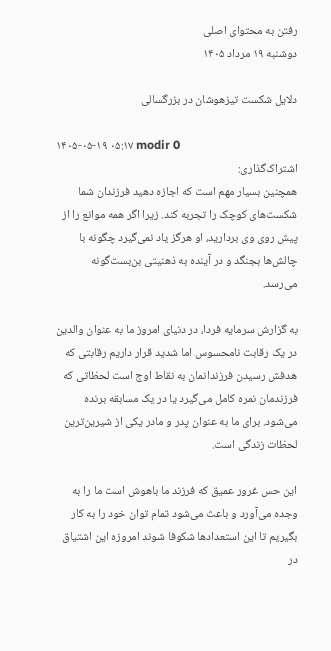رفتن به محتوای اصلی
دوشنبه ۱۹ مرداد ۱۴۰۵

دلایل شکست تیزهوشان در بزرگسالی

۱۴۰۵-۰۵-۱۹ ۰۵:۱۷ modir 0
اشتراک‌گذاری:
همچنین بسیار مهم است که اجازه دهید فرزندان شما شکست‌های کوچک را تجربه کند. زیرا اگر همه موانع را از پیش روی وی بردارید، او هرگز یاد نمی‌گیرد چگونه با چالش‌ها بجنگد و در آینده به ذهنیتی بن‌بست‌گونه می‌رسد.

به گزارش سرمایه فردا، در دنیای امروز ما به عنوان والدین در یک رقابت نامحسوس اما شدید قرار داریم رقابتی که هدفش رسیدن فرزندانمان به نقاط اوج است لحظاتی که فرزندمان نمره کامل می‌گیرد یا در یک مسابقه برنده می‌شود. برای ما به عنوان پدر و مادر یکی از شیرین‌ترین لحظات زندگی است.

این حس غرور عمیق که فرزند ما باهوش است ما را به وجده می‌آورد و باعث می‌شود تمام توان خود را به کار بگیریم تا این استعدادها شکوفا شوند امروزه این اشتیاق در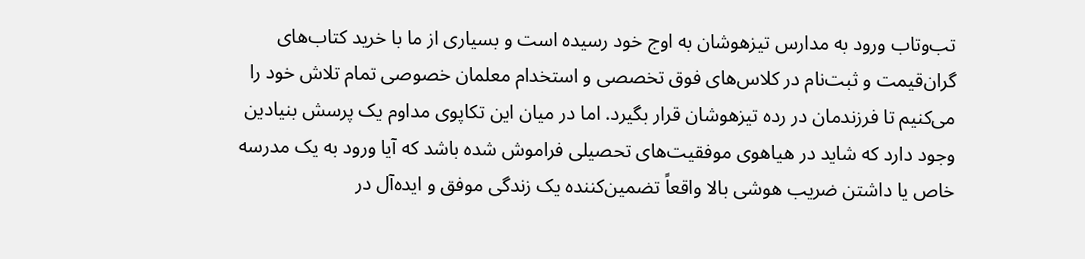تب‌وتاب ورود به مدارس تیزهوشان به اوج خود رسیده است و بسیاری از ما با خرید کتاب‌های گران‌قیمت و ثبت‌نام در کلاس‌های فوق تخصصی و استخدام معلمان خصوصی تمام تلاش خود را می‌کنیم تا فرزندمان در رده تیزهوشان قرار بگیرد. اما در میان این تکاپوی مداوم یک پرسش بنیادین وجود دارد که شاید در هیاهوی موفقیت‌های تحصیلی فراموش شده باشد که آیا ورود به یک مدرسه خاص یا داشتن ضریب هوشی بالا واقعاً تضمین‌کننده یک زندگی موفق و ایده‌آل در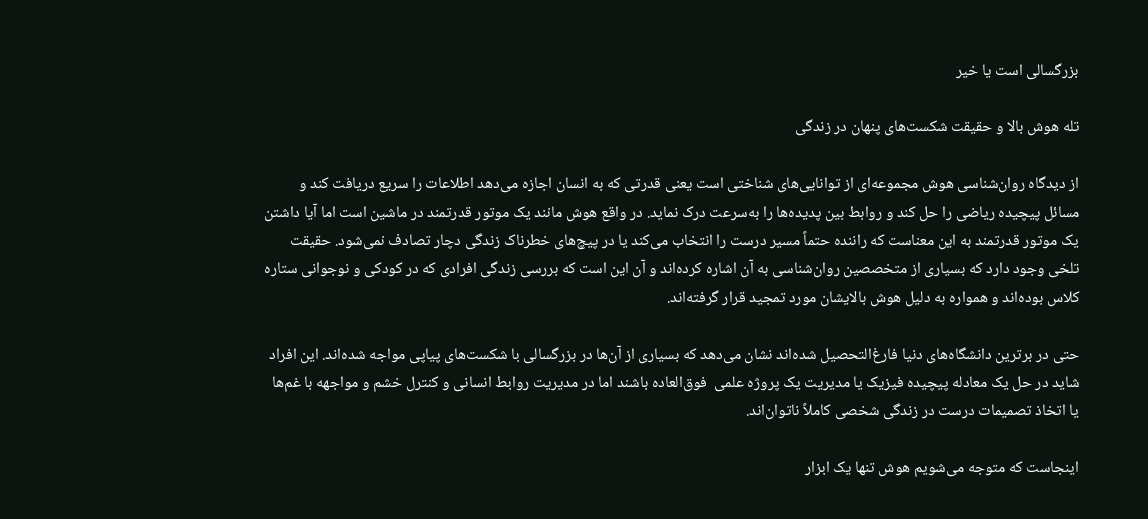بزرگسالی است یا خیر

تله هوش بالا و حقیقت شکست‌های پنهان در زندگی

از دیدگاه روان‌شناسی هوش مجموعه‌ای از توانایی‌های شناختی است یعنی قدرتی که به انسان اجازه می‌دهد اطلاعات را سریع دریافت کند و مسائل پیچیده ریاضی را حل کند و روابط بین پدیده‌ها را به‌سرعت درک نماید. در واقع هوش مانند یک موتور قدرتمند در ماشین است اما آیا داشتن یک موتور قدرتمند به این معناست که راننده حتماً مسیر درست را انتخاب می‌کند یا در پیچ‌های خطرناک زندگی دچار تصادف نمی‌شود. حقیقت تلخی وجود دارد که بسیاری از متخصصین روان‌شناسی به آن اشاره کرده‌اند و آن این است که بررسی زندگی افرادی که در کودکی و نوجوانی ستاره کلاس بوده‌اند و همواره به دلیل هوش بالایشان مورد تمجید قرار گرفته‌اند.

حتی در برترین دانشگاه‌های دنیا فارغ‌التحصیل شده‌اند نشان می‌دهد که بسیاری از آن‌ها در بزرگسالی با شکست‌های پیاپی مواجه شده‌اند. این افراد شاید در حل یک معادله پیچیده فیزیک یا مدیریت یک پروژه علمی  فوق‌العاده باشند اما در مدیریت روابط انسانی و کنترل خشم و مواجهه با غم‌ها یا اتخاذ تصمیمات درست در زندگی شخصی کاملاً ناتوان‌اند.

اینجاست که متوجه می‌شویم هوش تنها یک ابزار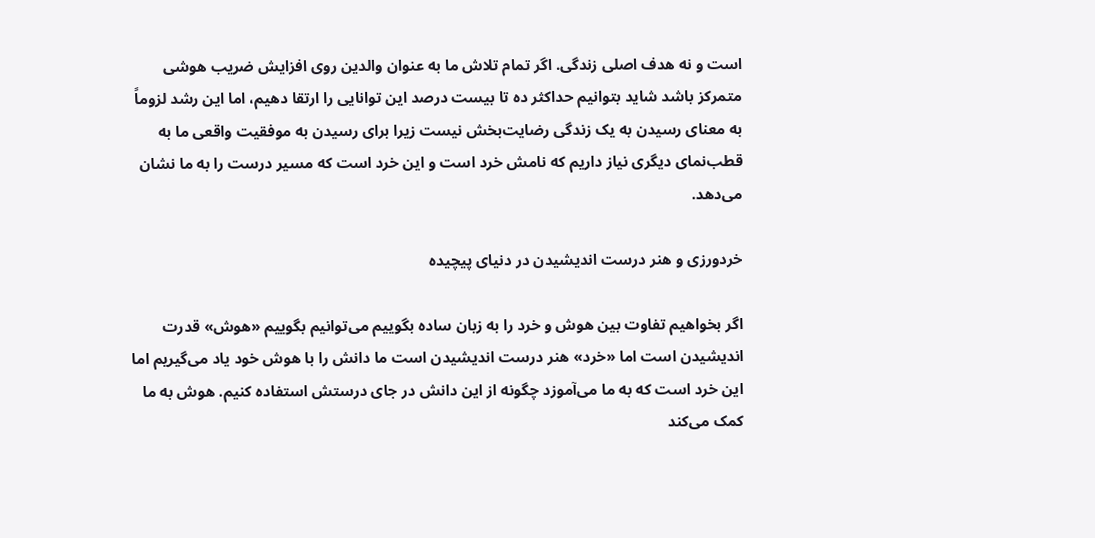است و نه هدف اصلی زندگی. اگر تمام تلاش ما به عنوان والدین روی افزایش ضریب هوشی متمرکز باشد شاید بتوانیم حداکثر ده تا بیست درصد این توانایی را ارتقا دهیم، اما این رشد لزوماً به معنای رسیدن به یک زندگی رضایت‌بخش نیست زیرا برای رسیدن به موفقیت واقعی ما به قطب‌نمای دیگری نیاز داریم که نامش خرد است و این خرد است که مسیر درست را به ما نشان می‌دهد.

خردورزی و هنر درست اندیشیدن در دنیای پیچیده

اگر بخواهیم تفاوت بین هوش و خرد را به زبان ساده بگوییم می‌توانیم بگوییم «هوش» قدرت اندیشیدن است اما «خرد» هنر درست اندیشیدن است ما دانش را با هوش خود یاد می‌گیریم اما این خرد است که به ما می‌آموزد چگونه از این دانش در جای درستش استفاده کنیم. هوش به ما کمک می‌کند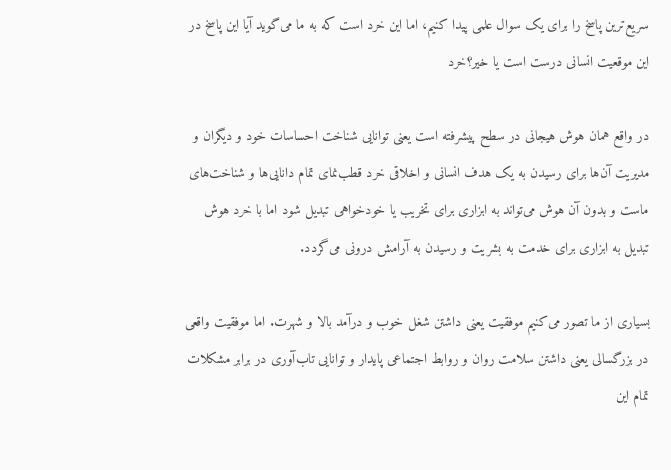سریع‌ترین پاسخ را برای یک سوال علمی پیدا کنیم، اما این خرد است که به ما می‌گوید آیا این پاسخ در این موقعیت انسانی درست است یا خیر؟خرد

در واقع همان هوش هیجانی در سطح پیشرفته است یعنی توانایی شناخت احساسات خود و دیگران و مدیریت آن‌ها برای رسیدن به یک هدف انسانی و اخلاقی خرد قطب‌نمای تمام دانایی‌ها و شناخت‌های ماست و بدون آن هوش می‌تواند به ابزاری برای تخریب یا خودخواهی تبدیل شود اما با خرد هوش تبدیل به ابزاری برای خدمت به بشریت و رسیدن به آرامش درونی می‌گردد.

بسیاری از ما تصور می‌کنیم موفقیت یعنی داشتن شغل خوب و درآمد بالا و شهرت. اما موفقیت واقعی در بزرگسالی یعنی داشتن سلامت روان و روابط اجتماعی پایدار و توانایی تاب‌آوری در برابر مشکلات تمام این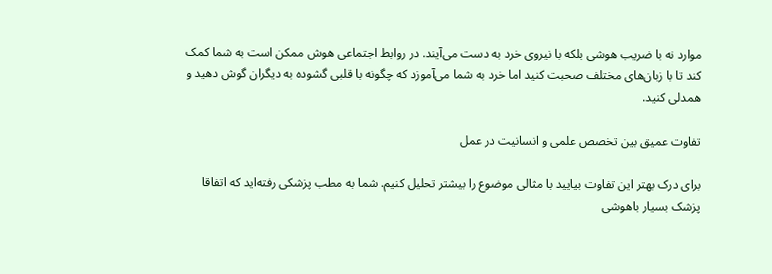موارد نه با ضریب هوشی بلکه با نیروی خرد به دست می‌آیند. در روابط اجتماعی هوش ممکن است به شما کمک کند تا با زبان‌های مختلف صحبت کنید اما خرد به شما می‌آموزد که چگونه با قلبی گشوده به دیگران گوش دهید و همدلی کنید.

تفاوت عمیق بین تخصص علمی و انسانیت در عمل

برای درک بهتر این تفاوت بیایید با مثالی موضوع را بیشتر تحلیل کنیم. شما به مطب پزشکی رفته‌اید که اتفاقا پزشک بسیار باهوشی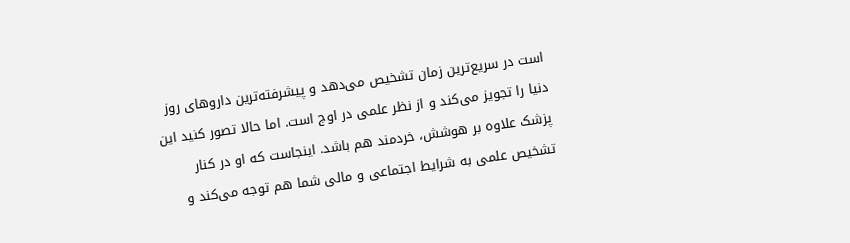است در سریع‌ترین زمان تشخیص می‌دهد و پیشرفته‌ترین داروهای روز دنیا را تجویز می‌کند و از نظر علمی در اوج است. اما حالا تصور کنید این پزشک علاوه بر هوشش، خردمند هم باشد. اینجاست که او در کنار تشخیص علمی به شرایط اجتماعی و مالی شما هم توجه می‌کند و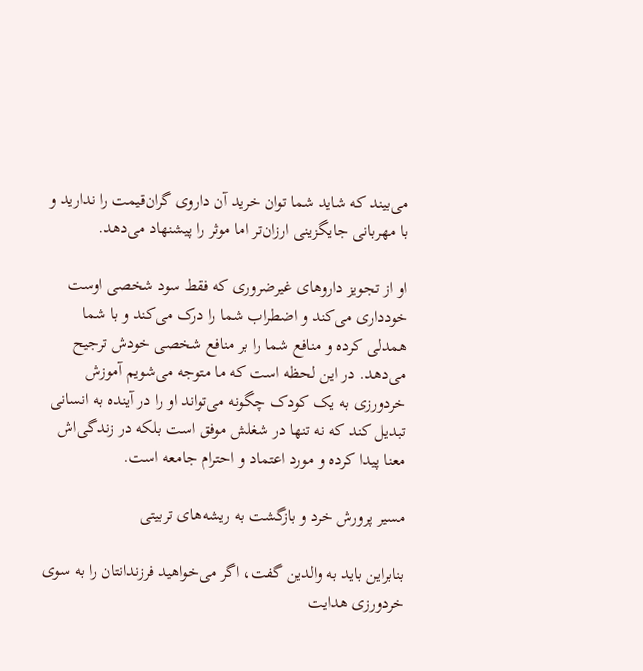می‌بیند که شاید شما توان خرید آن داروی گران‌قیمت را ندارید و با مهربانی جایگزینی ارزان‌تر اما موثر را پیشنهاد می‌دهد.

او از تجویز داروهای غیرضروری که فقط سود شخصی اوست خودداری می‌کند و اضطراب شما را درک می‌کند و با شما همدلی کرده و منافع شما را بر منافع شخصی خودش ترجیح می‌دهد. در این لحظه است که ما متوجه می‌شویم آموزش خردورزی به یک کودک چگونه می‌تواند او را در آینده به انسانی تبدیل کند که نه تنها در شغلش موفق است بلکه در زندگی‌اش معنا پیدا کرده و مورد اعتماد و احترام جامعه است.

مسیر پرورش خرد و بازگشت به ریشه‌های تربیتی

بنابراین باید به والدین گفت، اگر می‌خواهید فرزندانتان را به سوی خردورزی هدایت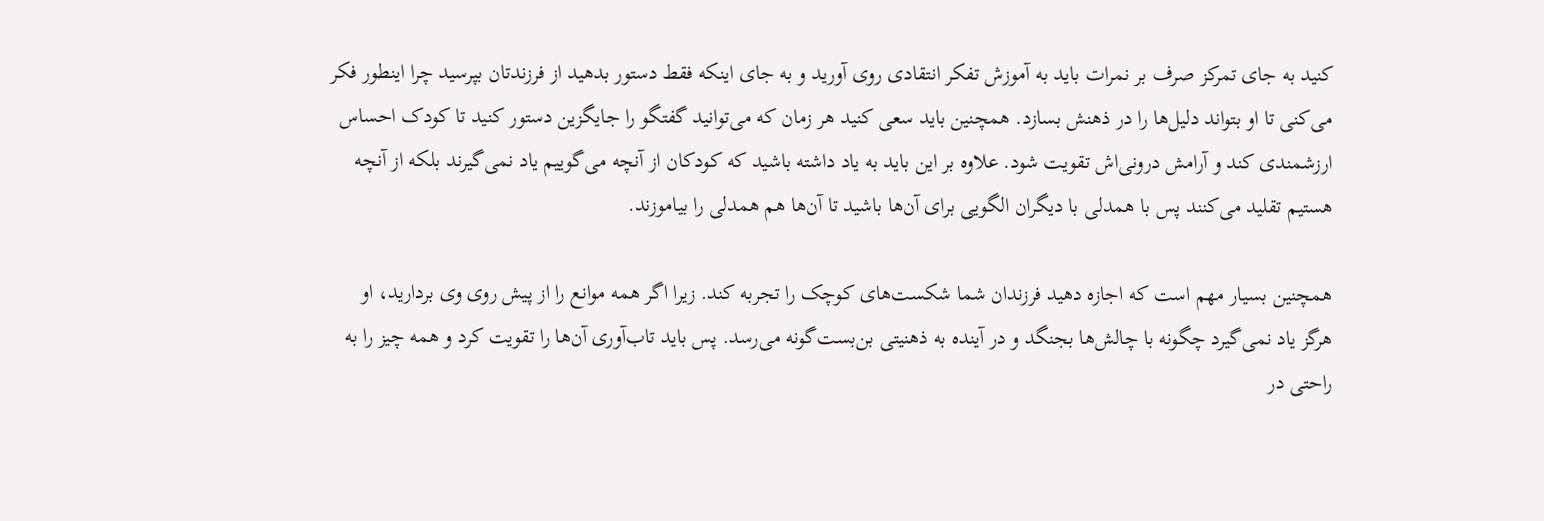کنید به جای تمرکز صرف بر نمرات باید به آموزش تفکر انتقادی روی آورید و به جای اینکه فقط دستور بدهید از فرزندتان بپرسید چرا اینطور فکر می‌کنی تا او بتواند دلیل‌ها را در ذهنش بسازد. همچنین باید سعی کنید هر زمان که می‌توانید گفتگو را جایگزین دستور کنید تا کودک احساس ارزشمندی کند و آرامش درونی‌اش تقویت شود. علاوه بر این باید به یاد داشته باشید که کودکان از آنچه می‌گوییم یاد نمی‌گیرند بلکه از آنچه هستیم تقلید می‌کنند پس با همدلی با دیگران الگویی برای آن‌ها باشید تا آن‌ها هم همدلی را بیاموزند.

همچنین بسیار مهم است که اجازه دهید فرزندان شما شکست‌های کوچک را تجربه کند. زیرا اگر همه موانع را از پیش روی وی بردارید، او هرگز یاد نمی‌گیرد چگونه با چالش‌ها بجنگد و در آینده به ذهنیتی بن‌بست‌گونه می‌رسد. پس باید تاب‌آوری آن‌ها را تقویت کرد و همه چیز را به راحتی در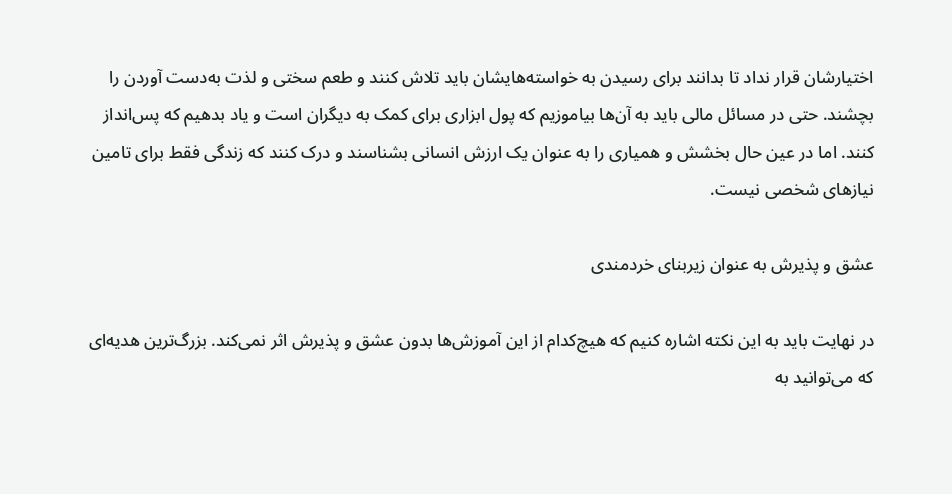اختیارشان قرار نداد تا بدانند برای رسیدن به خواسته‌هایشان باید تلاش کنند و طعم سختی و لذت به‌دست آوردن را بچشند. حتی در مسائل مالی باید به آن‌ها بیاموزیم که پول ابزاری برای کمک به دیگران است و یاد بدهیم که پس‌انداز کنند. اما در عین حال بخشش و همیاری را به عنوان یک ارزش انسانی بشناسند و درک کنند که زندگی فقط برای تامین نیازهای شخصی نیست.

عشق و پذیرش به عنوان زیربنای خردمندی

در نهایت باید به این نکته اشاره کنیم که هیچ‌کدام از این آموزش‌ها بدون عشق و پذیرش اثر نمی‌کند. بزرگ‌ترین هدیه‌ای که می‌توانید به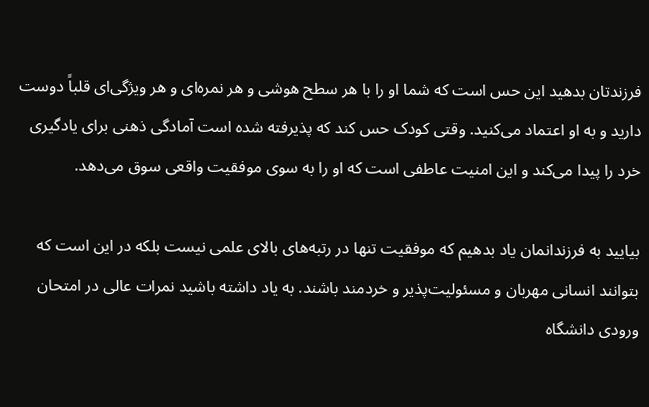فرزندتان بدهید این حس است که شما او را با هر سطح هوشی و هر نمره‌ای و هر ویژگی‌ای قلباً دوست دارید و به او اعتماد می‌کنید. وقتی کودک حس کند که پذیرفته شده است آمادگی ذهنی برای یادگیری خرد را پیدا می‌کند و این امنیت عاطفی است که او را به سوی موفقیت واقعی سوق می‌دهد.

بیایید به فرزندانمان یاد بدهیم که موفقیت تنها در رتبه‌های بالای علمی نیست بلکه در این است که بتوانند انسانی مهربان و مسئولیت‌پذیر و خردمند باشند. به یاد داشته باشید نمرات عالی در امتحان ورودی دانشگاه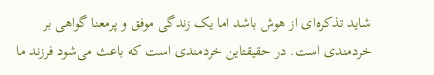شاید تذکر‌ه‌ای از هوش باشد اما یک زندگی موفق و پرمعنا گواهی بر خردمندی است. در حقیقتاین خردمندی است که باعث می‌شود فرزند ما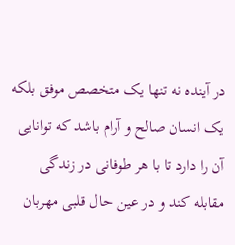در آینده نه تنها یک متخصص موفق بلکه یک انسان صالح و آرام باشد که توانایی آن را دارد تا با هر طوفانی در زندگی مقابله کند و در عین حال قلبی مهربان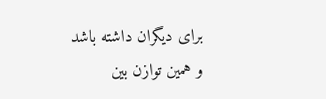برای دیگران داشته باشد و همین توازن بین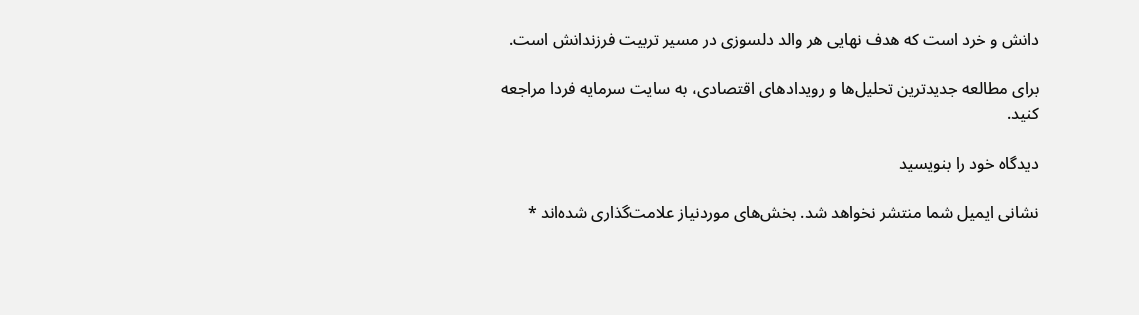دانش و خرد است که هدف نهایی هر والد دلسوزی در مسیر تربیت فرزندانش است.

برای مطالعه جدیدترین تحلیل‌ها و رویدادهای اقتصادی، به سایت سرمایه فردا مراجعه کنید.

دیدگاه خود را بنویسید

نشانی ایمیل شما منتشر نخواهد شد. بخش‌های موردنیاز علامت‌گذاری شده‌اند *